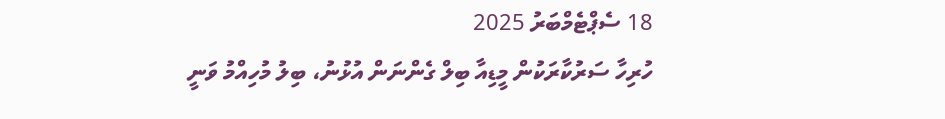18 ސެޕްޓެމްބަރު 2025
ހުރިހާ ސަރުކާރަކުން މީޑިއާ ބިލް ގެންނަން އުޅުނު، ބިލު މުހިއްމު ވަނީ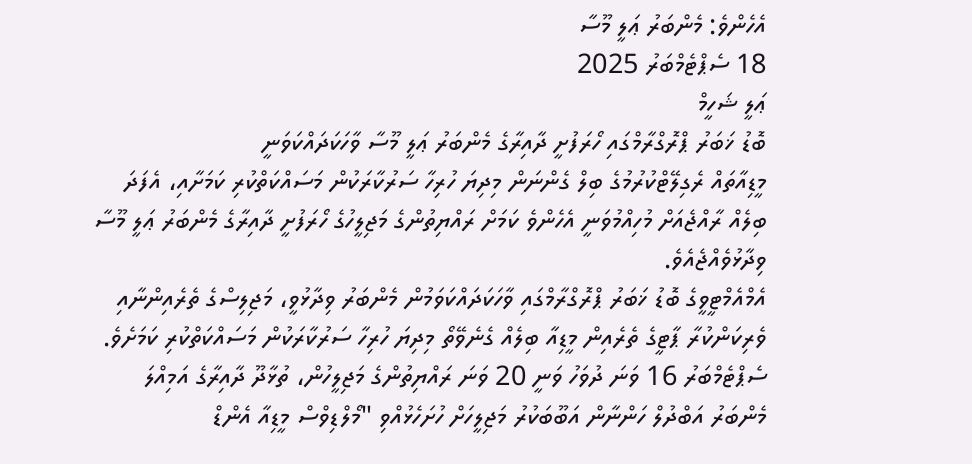އެހެންވެ: މެންބަރު ޢަލީ މޫސާ
18 ސެޕްޓެމްބަރު 2025
ޢަލީ ޝަހީމް
ބޮޑު ޚަބަރު ޕްރޮގްރާމްގައި ހޯރަފުށީ ދާއިރާގެ މެންބަރު ޢަލީ މޫސާ ވާހަކަދައްކަވަނީ
މީޑިއާތައް ރެގިލޭޓްކުރުމުގެ ބިލް ގެންނަން މިދިޔަ ހުރިހާ ސަރުކާރަކުން މަސައްކަތްކުރި ކަމަށާއި، އެފަދަ ބިލެއް ރާއްޖެއަށް މުހިއްމުވަނީ އެހެންވެ ކަމަށް ރައްޔިތުންގެ މަޖިލީހުގެ ހޯރަފުށީ ދާއިރާގެ މެންބަރު ޢަލީ މޫސާ ވިދާޅުވެއްޖެއެވެ.
އެމްއެމްޓީވީގެ ބޮޑު ޚަބަރު ޕްރޮގްރާމްގައި ވާހަކަދައްކަވަމުން މެންބަރު ވިދާޅުވީ، މަޖިލިސްގެ ތެރެއިންނާއި ވެރިކަންކުރާ ޕާޓީގެ ތެރެއިން މީޑިއާ ބިލެއް ގެނެވޭތޯ މިދިޔަ ހުރިހާ ސަރުކާރަކުން މަސައްކަތްކުރި ކަމަށެވެ.
ސެޕްޓެމްބަރު 16 ވަނަ ދުވަހު ވަނީ 20 ވަނަ ރައްޔިތުންގެ މަޖިލީހުން، ތުޅާދޫ ދާއިރާގެ އަމިއްލަ މެންބަރު އަބްދުލް ހަންނާން އަބޫބަކުރު މަޖިލީހަށް ހުށަހެޅުއްވި "މޯލްޑިވްސް މީޑިއާ އެންޑް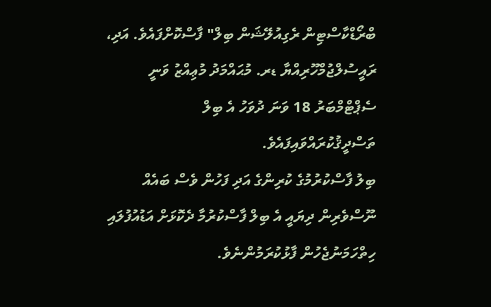ބްރޯޑްކާސްޓިން ރެގިއުލޭޝަން ބިލް" ފާސްކޮށްފައެވެ. އަދި، ރައީސުލްޖުމްހޫރިއްޔާ ޑރ. މުޙައްމަދު މުޢިއްޒު ވަނީ ސެޕްޓްމްބަރު 18 ވަނަ ދުވަހު އެ ބިލް ތަސްދީޤުކުރައްވައިފައެވެ.
ބިލު ފާސްކުރުމުގެ ކުރިންގެ އަދި ފަހުން ވެސް ބައެއް ނޫސްވެރިން ދިޔައީ އެ ބިލް ފާސްކުރުމާ ދެކޮޅަށް އަޑުއުފުލައި ހިތްހަމަނުޖެހުން ފާޅުކުރަމުންނެވެ.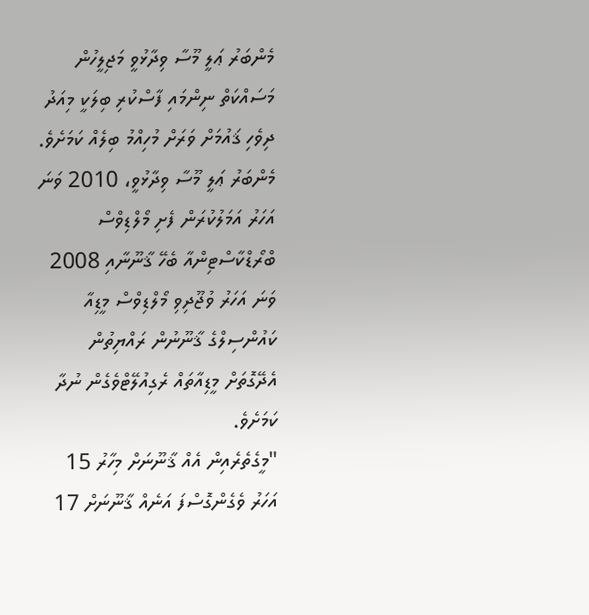މެންބަރު ޢަލީ މޫސާ ވިދާޅުވީ މަޖިލީހުން މަސައްކަތް ނިންމައި ފާސްކުރި ބިލަކީ މިއަދު ދިވެހި ޤައުމަށް ވަރަށް މުހިއްމު ބިލެއް ކަމަށެވެ.
މެންބަރު ޢަލީ މޫސާ ވިދާޅުވީ، 2010 ވަނަ އަހަރު އަމަލުކުރަން ފެށި މޯލްޑިވްސް ބްރޯޑްކާސްޓިންއާ ބެހޭ ޤާނޫނާއި 2008 ވަނަ އަހަރު ވުޖޫދިވި މޯލްޑިވްސް މީޑިއާ ކައުންސިލްގެ ޤާނޫނުން ރައްޔިތުން އެދޭގޮތަށް މީޑިއާތައް ރެގިއުލޭޓްވެގެން ނުދާ ކަމަށެވެ.
"މީގެތެރެއިން އެއް ޤާނޫނަށް މިހާރު 15 އަހަރު ވެގެންގޮސްފަ އަނެއް ޤާނޫނަށް 17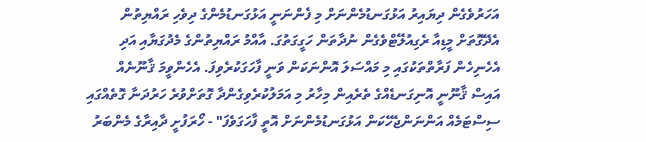އަހަރުވެގެން ދިޔައިރު އަޅުގަނޑުމެންނަށް މި ފެންނަނީ އަޅުގަނޑުމެންގެ ދިވެހި ރައްޔިތުން އެދޭގޮތަށް މީޑިއާ ރެގިއުލޭޓްވެގެން ނުދާތަން ހަގީގަތުގަ. އާއްމު ރައްޔިތުންގެ މެދުގަޔާއި އަދި އެހެނިހެން ފަރާތްތަކުގައި މި މައްސަލަ އޮންނަކަން ވަނީ ފާހަގަކުރެވިފަ. އެހެންވީމަ ޤާނޫނެއް އައިސް ޤާނޫނީ އޮނިގަނޑެއްގެ ތެރެއިން މިހާރު މި އަމަލުކުރެވިގެންދާ ގޮތަށްވުރެ ހަރުދަނާ ގޮތެއްގައި ސިސްޓަމެއް އަންނަންޖެހޭކަން އަޅުގަނޑުމެންނަށް އޮތީ ފާހަގަވެފަ" - ހޯރަފުށީ ދާއިރާގެ މެންބަރު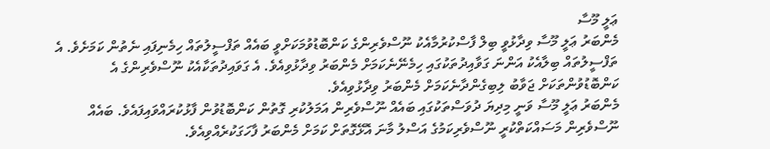ޢަލީ މޫސާ
މެންބަރު ޢަލީ މޫސާ ވިދާޅުވީ ބިލް ފާސްކުރުމާއެކު ނޫސްވެރިންގެ ކަންބޮޑުވުމަކަށްވީ ބައެއް ތަފްސީލުތައް ހިމެނިފައި ނެތުން ކަމަށެވެ. އެ ތަފްސީލުތައް ބިލާއެކު އަންނަ ގަވާއިދުތަކުގައި ހިމެނޭނެކަމަށް މެންބަރު ވިދާޅުވިއެވެ. އެ ގަވައިދުތަކާއެކު ނޫސްވެރިންގެ އެ ކަންބޮޑުވުންތަކަށް ޖަވާބު ލިބިގެންދާނެކަމަށް މެންބަރު ވިދާޅުވިއެވެ.
މެންބަރު ޢަލީ މޫސާ ވަނީ މިދިޔަ ދުވަސްތަކުގައި ބައެއް ނޫސްވެރިން އަމަލުކުރި ގޮތުން ކަންބޮޑުވުން ފާޅުކުރައްވައިފައެވެ. ބައެއް ނޫސްވެރިން މަސައްކަތްކުރީ ނޫސްވެރިކަމުގެ އަސްލު މާނަ އޮޅޭގޮތަށް ކަމަށް މެންބަރު ފާހަގަކުރެއްވިއެވެ.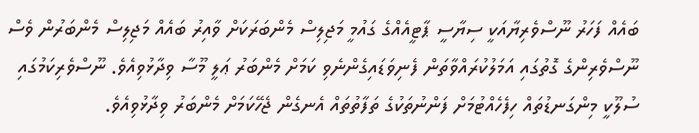ބައެއް ފަހަރު ނޫސްވެރިޔާއަކީ ސިޔާސީ ޕާޓީއެއްގެ ގައުމީ މަޖިލިސް މެންބަރަކަށް ވާއިރު ބައެއް މަޖިލިސް މެންބަރުން ވެސް ނޫސްވެރިންގެ ގޮތުގައި އަމަލުކުރައްވާތަން ފެނިވަޑައިގެންނެވި ކަމަށް މެންބަރު ޢަލީ މޫސާ ވިދާޅުވިއެވެ. ނޫސްވެރިކަމުގައި ސުލޫކީ މިންގަނޑުތައް ހިފެހެއްޓުމަށް ފަންނުތަކުގެ ތަފާތުތައް އެނގެން ޖެހޭކަމަށް މެންބަރު ވިދާޅުވިއެވެ.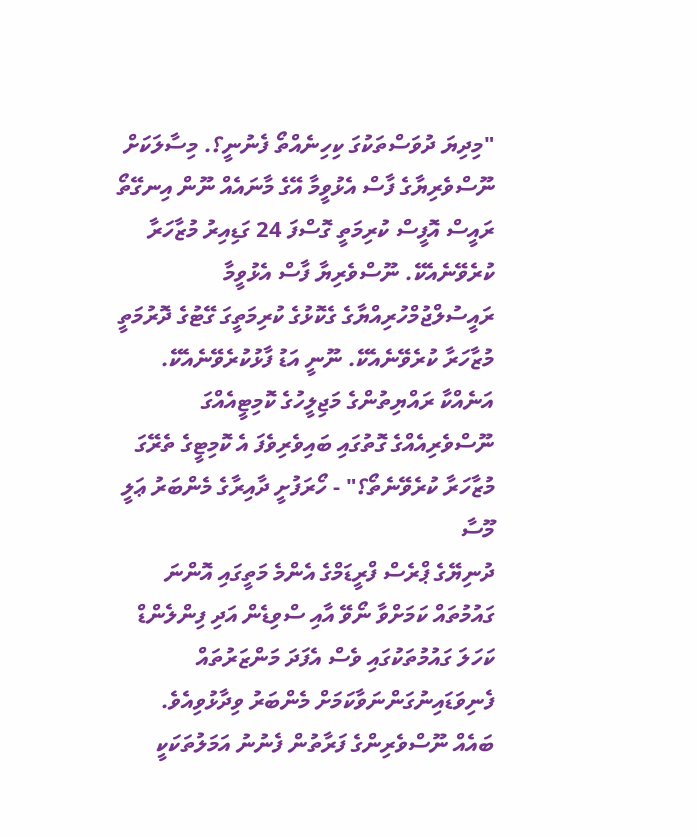"މިދިޔަ ދުވަސްތަކުގަ ކިހިނެއްތޯ ފެނުނީ؟. މިސާލަކަށް ނޫސްވެރިޔާގެ ފާސް އެޅުވީމާ އޭގެ މާނައެއް ނޫން އިނގޭތޯ ރައީސް އޮފީސް ކުރިމަތީ ގޮސްފަ 24 ގަޑިއިރު މުޒާހަރާ ކުރެވޭނެއެކޭ. ނޫސްވެރިޔާ ފާސް އެޅުވީމާ ރައީސުލްޖުމްހުރިއްޔާގެ ގެކޮޅުގެ ކުރިމަތީގަ ގޭޓުގެ ދޮރުމަތީ މުޒާހަރާ ކުރެވޭނެއެކޭ. ނޫނީ އަޑު ފާޅުކުރެވޭނެއެކޭ. އަނެއްކާ ރައްޔިތުންގެ މަޖިލީހުގެ ކޮމިޓީއެއްގަ ނޫސްވެރިއެއްގެ ގޮތުގައި ބައިވެރިވެފަ އެ ކޮމިޓީގެ ތެރޭގަ މުޒާހަރާ ކުރެވޭނެތޯ؟" - ހޯރަފުށީ ދާއިރާގެ މެންބަރު ޢަލީ މޫސާ
ދުނިޔޭގެ ޕްރެސް ފްރީޑަމްގެ އެންމެ މަތީގައި އޮންނަ ގައުމުތައް ކަމަށްވާ ނޯވޭ އާއި ސްވިޑެން އަދި ފިންލެންޑް ކަހަލަ ގައުމުތަކުގައި ވެސް އެފަދަ މަންޒަރުތައް ފެނިވަޑައިނުގަންނަވާކަމަށް މެންބަރު ވިދާޅުވިއެވެ.
ބައެއް ނޫސްވެރިންގެ ފަރާތުން ފެނުނު އަމަލުތަކަކީ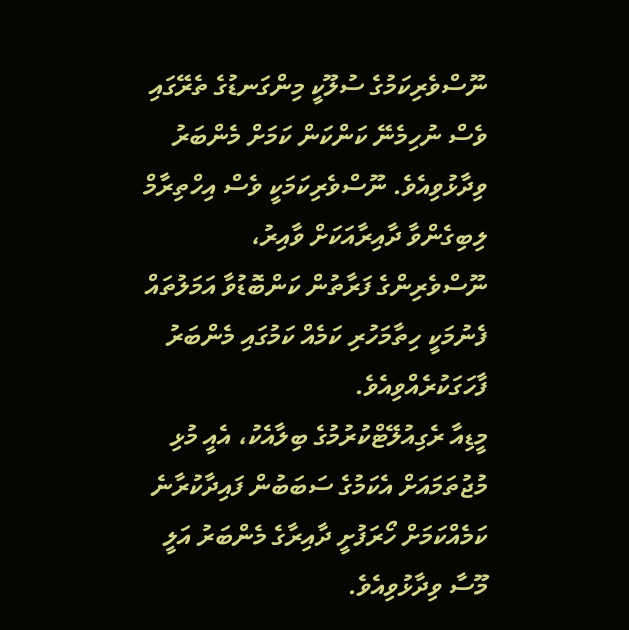ނޫސްވެރިކަމުގެ ސުލޫކީ މިންގަނޑުގެ ތެރޭގައި ވެސް ނުހިމެނޭ ކަންކަން ކަމަށް މެންބަރު ވިދާޅުވިއެވެ. ނޫސްވެރިކަމަކީ ވެސް އިހްތިރާމް ލިބިގެންވާ ދާއިރާއަކަށް ވާއިރު، ނޫސްވެރިންގެ ފަރާތުން ކަންބޮޑުވާ އަމަލުތައް ފެނުމަކީ ހިތާމަހުރި ކަމެއް ކަމުގައި މެންބަރު ފާހަގަކުރެއްވިއެވެ.
މީޑިއާ ރެގިއުލޭޓްކުރުމުގެ ބިލާއެކު، އެއީ މުޅި މުޖުތަމައަށް އެކަމުގެ ސަބަބުން ފައިދާކުރާނެ ކަމެއްކަމަށް ހޯރަފުށީ ދާއިރާގެ މެންބަރު އަލީ މޫސާ ވިދާޅުވިއެވެ.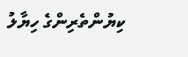ކިޔުންތެރިންގެ ހިޔާލު